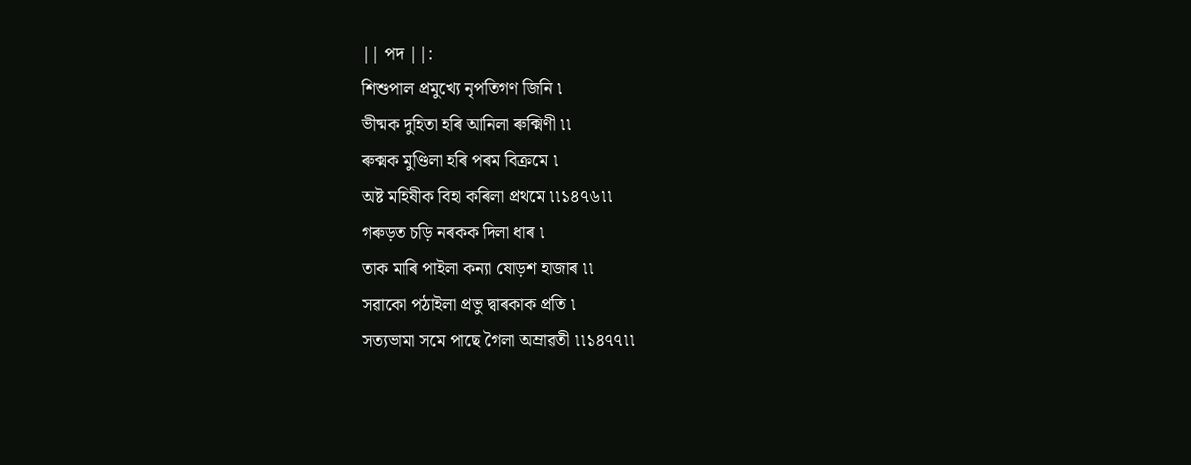|| পদ ||:
শিশুপাল প্ৰমুখ্যে নৃপতিগণ জিনি ৷
ভীষ্মক দুহিতা হৰি আনিলা ৰুক্মিণী ৷৷
ৰুক্মক মুণ্ডিলা হৰি পৰম বিক্রমে ৷
অষ্ট মহিষীক বিহা কৰিলা প্ৰথমে ৷৷১৪৭৬৷৷
গৰুড়ত চড়ি নৰকক দিলা ধাৰ ৷
তাক মাৰি পাইলা কন্যা ষোড়শ হাজাৰ ৷৷
সৱাকো পঠাইলা প্ৰভু দ্বাৰকাক প্ৰতি ৷
সত্যভামা সমে পাছে গৈলা অম্ৰাৱতী ৷৷১৪৭৭৷৷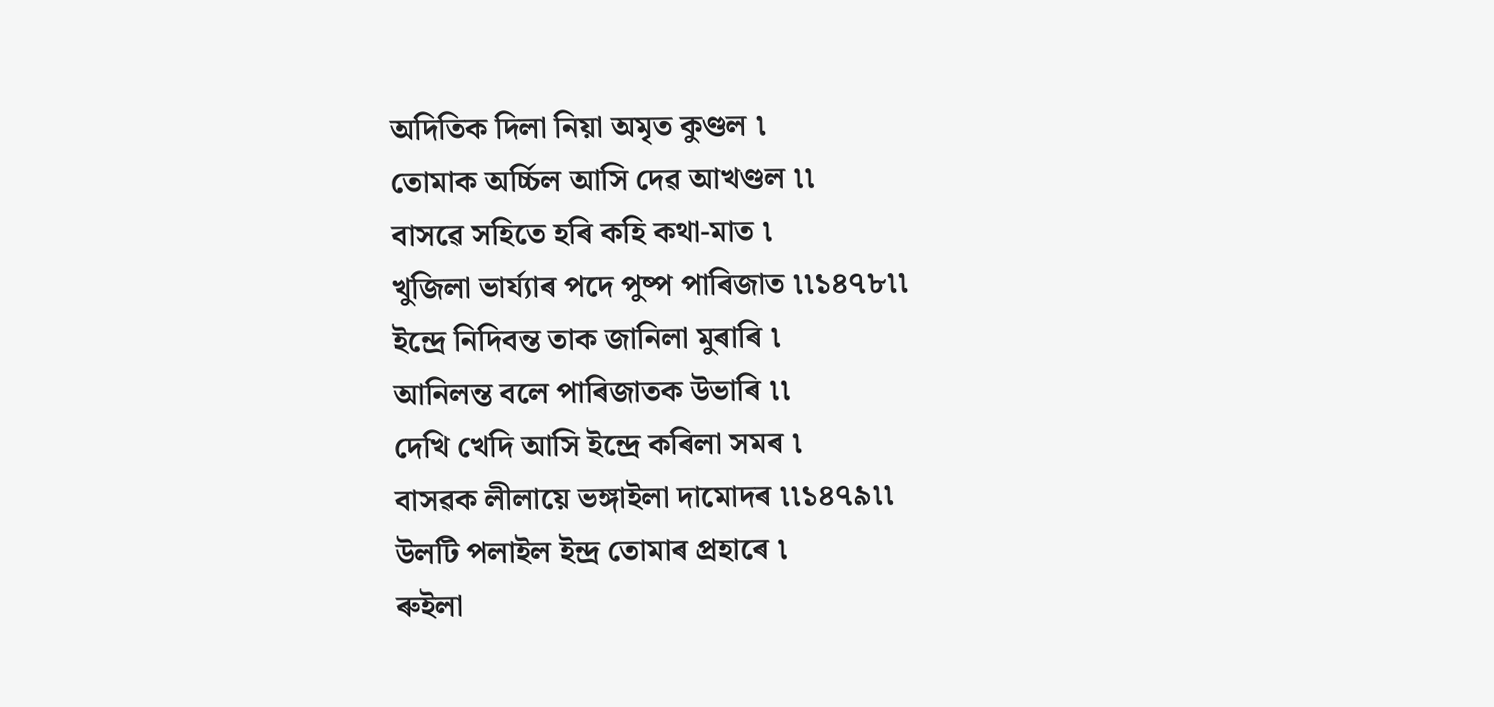অদিতিক দিলা নিয়া অমৃত কুণ্ডল ৷
তোমাক অৰ্চ্চিল আসি দেৱ আখণ্ডল ৷৷
বাসৱে সহিতে হৰি কহি কথা-মাত ৷
খুজিলা ভাৰ্য্যাৰ পদে পুষ্প পাৰিজাত ৷৷১৪৭৮৷৷
ইন্দ্ৰে নিদিবন্ত তাক জানিলা মুৰাৰি ৷
আনিলন্ত বলে পাৰিজাতক উভাৰি ৷৷
দেখি খেদি আসি ইন্দ্ৰে কৰিলা সমৰ ৷
বাসৱক লীলায়ে ভঙ্গাইলা দামোদৰ ৷৷১৪৭৯৷৷
উলটি পলাইল ইন্দ্ৰ তোমাৰ প্ৰহাৰে ৷
ৰুইলা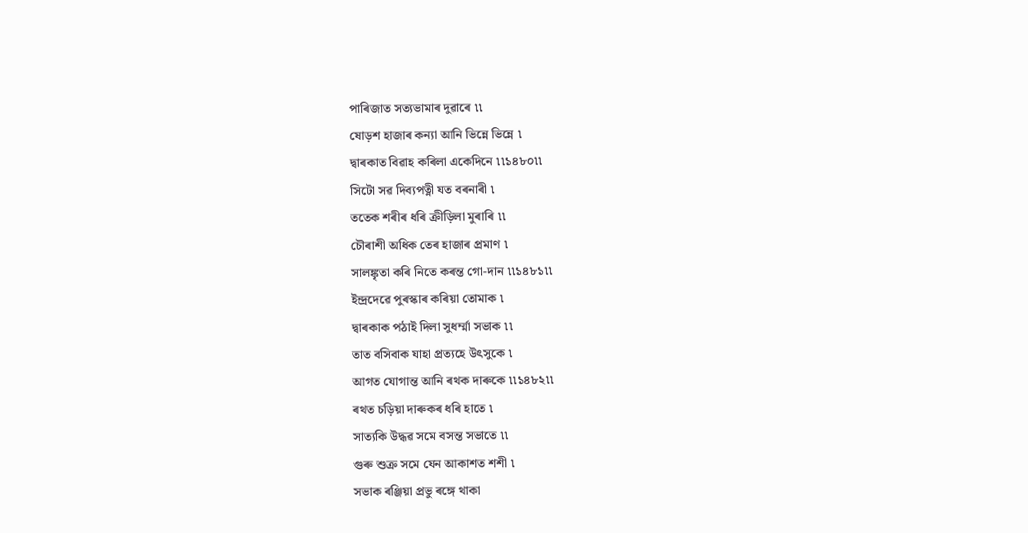পাৰিজাত সত্যভামাৰ দুৱাৰে ৷৷
ষোড়শ হাজাৰ কন্যা আনি ভিন্নে ভিন্নে ৷
দ্বাৰকাত বিৱাহ কৰিলা একেদিনে ৷৷১৪৮০৷৷
সিটো সৱ দিব্যপত্নী যত বৰনাৰী ৷
ততেক শৰীৰ ধৰি ক্রীড়িলা মুৰাৰি ৷৷
চৌৰাশী অধিক তেৰ হাজাৰ প্ৰমাণ ৷
সালঙ্কৃতা কৰি নিতে কৰন্ত গো-দান ৷৷১৪৮১৷৷
ইন্দ্ৰদেৱে পুৰস্কাৰ কৰিয়া তোমাক ৷
দ্বাৰকাক পঠাই দিলা সুধৰ্ম্মা সভাক ৷৷
তাত বসিবাক যাহা প্ৰত্যহে উৎসুকে ৷
আগত যোগান্ত আনি ৰথক দাৰুকে ৷৷১৪৮২৷৷
ৰথত চড়িয়া দাৰুকৰ ধৰি হাতে ৷
সাত্যকি উদ্ধৱ সমে বসন্ত সভাতে ৷৷
গুৰু শুক্র সমে যেন আকাশত শশী ৷
সভাক ৰঞ্জিয়া প্ৰভু ৰঙ্গে থাকা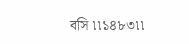বসি ৷৷১৪৮৩৷৷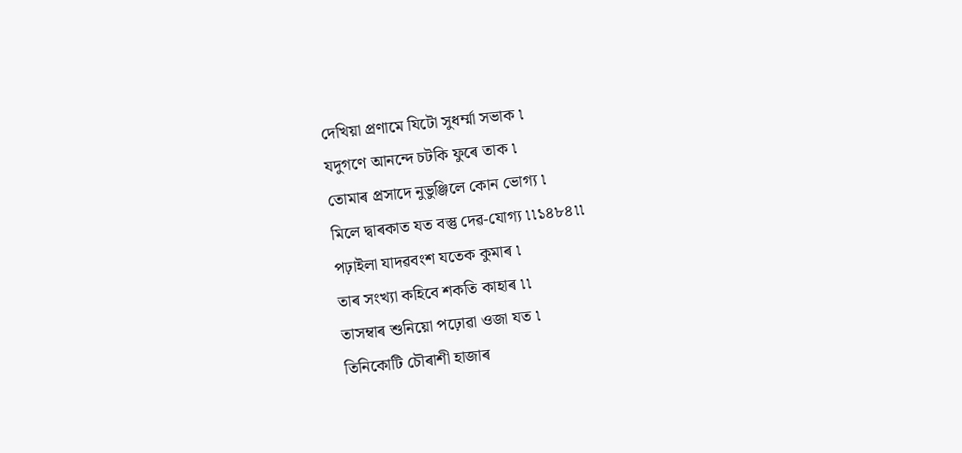দেখিয়া প্ৰণামে যিটো সুধৰ্ম্মা সভাক ৷
যদুগণে আনন্দে চটকি ফুৰে তাক ৷
তোমাৰ প্ৰসাদে নুভুঞ্জিলে কোন ভোগ্য ৷
মিলে দ্বাৰকাত যত বস্তু দেৱ-যোগ্য ৷৷১৪৮৪৷৷
পঢ়াইলা যাদৱবংশ যতেক কুমাৰ ৷
তাৰ সংখ্যা কহিবে শকতি কাহাৰ ৷৷
তাসম্বাৰ শুনিয়ো পঢ়োৱা ওজা যত ৷
তিনিকোটি চৌৰাশী হাজাৰ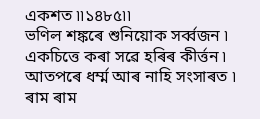একশত ৷৷১৪৮৫৷৷
ভণিল শঙ্কৰে শুনিয়োক সৰ্ব্বজন ৷
একচিত্তে কৰা সৱে হৰিৰ কীৰ্ত্তন ৷
আতপৰে ধৰ্ম্ম আৰ নাহি সংসাৰত ৷
ৰাম ৰাম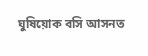ঘুষিয়োক বসি আসনত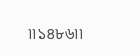৷৷১৪৮৬৷৷